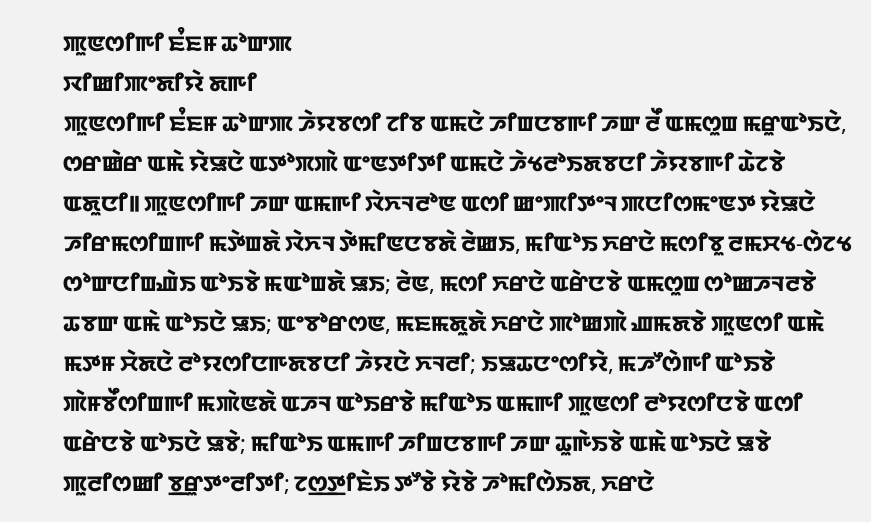ꯄꯨꯟꯁꯤꯒꯤ ꯐꯪꯐꯝ ꯊꯣꯛꯄ
ꯋꯤꯀꯤꯄꯦꯗꯤꯌꯥ ꯗꯒꯤ
ꯄꯨꯟꯁꯤꯒꯤ ꯐꯪꯐꯝ ꯊꯣꯛꯄ ꯍꯥꯌꯕꯁꯤ ꯖꯤꯕ ꯑꯃꯅꯥ ꯍꯤꯡꯅꯕꯒꯤ ꯍꯛ ꯂꯩ ꯑꯃꯁꯨꯡ ꯃꯔꯨꯑꯣꯏꯅꯥ, ꯁꯔꯀꯥꯔ ꯑꯃꯥ ꯌꯥꯎꯅꯥ ꯑꯇꯣꯞꯄꯥ ꯑꯦꯟꯇꯤꯇꯤ ꯑꯃꯅꯥ ꯍꯥꯠꯂꯣꯏꯗꯕꯅꯤ ꯍꯥꯌꯕꯒꯤ ꯊꯥꯖꯕꯥ ꯑꯗꯨꯅꯤ꯫ ꯄꯨꯟꯁꯤꯒꯤ ꯍꯛ ꯑꯃꯒꯤ ꯋꯥꯈꯜꯂꯣꯟ ꯑꯁꯤ ꯀꯦꯄꯤꯇꯦꯜ ꯄꯅꯤꯁꯃꯦꯟꯇ ꯌꯥꯎꯅꯥ ꯍꯤꯔꯃꯁꯤꯡꯒꯤ ꯃꯇꯥꯡꯗꯥ ꯋꯥꯈꯜ ꯇꯥꯃꯤꯟꯅꯕꯗꯥ ꯂꯥꯀꯏ, ꯃꯤꯑꯣꯏ ꯈꯔꯅꯥ ꯃꯁꯤꯕꯨ ꯂꯃꯆꯠ-ꯁꯥꯖꯠ ꯁꯣꯛꯅꯤꯡꯉꯥꯏ ꯑꯣꯏꯕꯥ ꯃꯑꯣꯡꯗꯥ ꯎꯏ; ꯂꯥꯟ, ꯃꯁꯤ ꯈꯔꯅꯥ ꯑꯔꯥꯅꯕꯥ ꯑꯃꯁꯨꯡ ꯁꯣꯀꯍꯜꯂꯕꯥ ꯊꯕꯛ ꯑꯃꯥ ꯑꯣꯏꯅꯥ ꯎꯏ; ꯑꯦꯕꯣꯔꯁꯟ, ꯃꯐꯃꯗꯨꯗꯥ ꯈꯔꯅꯥ ꯄꯣꯀꯄꯥ ꯉꯃꯗꯕꯥ ꯄꯨꯟꯁꯤ ꯑꯃꯥ ꯃꯇꯝ ꯆꯥꯗꯅꯥ ꯂꯣꯌꯁꯤꯅꯒꯗꯕꯅꯤ ꯍꯥꯌꯅꯥ ꯈꯜꯂꯤ; ꯏꯎꯊꯅꯦꯁꯤꯌꯥ, ꯃꯍꯧꯁꯥꯒꯤ ꯑꯣꯏꯕꯥ ꯄꯥꯝꯕꯩꯁꯤꯡꯒꯤ ꯃꯄꯥꯟꯗꯥ ꯑꯍꯜ ꯑꯣꯏꯔꯕꯥ ꯃꯤꯑꯣꯏ ꯑꯃꯒꯤ ꯄꯨꯟꯁꯤ ꯂꯣꯌꯁꯤꯅꯕꯥ ꯑꯁꯤ ꯑꯔꯥꯅꯕꯥ ꯑꯣꯏꯅꯥ ꯎꯕꯥ; ꯃꯤꯑꯣꯏ ꯑꯃꯒꯤ ꯍꯤꯡꯅꯕꯒꯤ ꯍꯛ ꯊꯨꯒꯥꯏꯕꯥ ꯑꯃꯥ ꯑꯣꯏꯅꯥ ꯎꯕꯥ ꯄꯨꯂꯤꯁꯀꯤ ꯕ꯭ꯔꯨꯇꯦꯂꯤꯇꯤ; ꯖꯁ꯭ꯇꯤꯐꯥꯏ ꯇꯧꯕꯥ ꯌꯥꯕꯥ ꯍꯣꯃꯤꯁꯥꯏꯗ, ꯈꯔꯅꯥ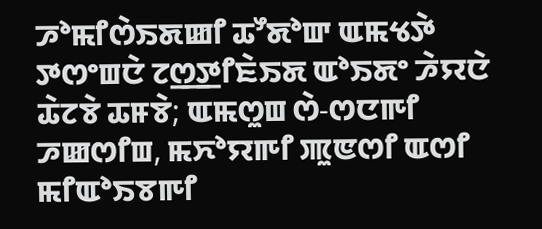ꯍꯣꯃꯤꯁꯥꯏꯗꯀꯤ ꯊꯧꯗꯣꯛ ꯑꯃꯠꯇꯥ ꯇꯁꯦꯡꯅꯥ ꯖꯁ꯭ꯇꯤꯐꯥꯏꯗ ꯑꯣꯏꯗꯦ ꯍꯥꯌꯅꯥ ꯊꯥꯖꯕꯥ ꯊꯝꯕꯥ; ꯑꯃꯁꯨꯡ ꯁꯥ-ꯁꯅꯒꯤ ꯍꯀꯁꯤꯡ, ꯃꯈꯣꯌꯒꯤ ꯄꯨꯟꯁꯤ ꯑꯁꯤ ꯃꯤꯑꯣꯏꯕꯒꯤ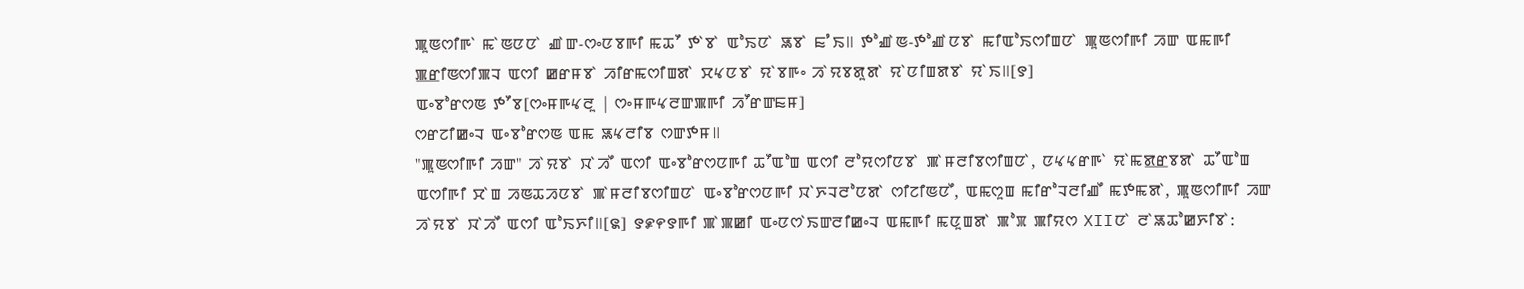ꯄꯨꯟꯁꯤꯒꯥ ꯃꯥꯟꯅꯅꯥ ꯉꯥꯛ-ꯁꯦꯅꯕꯒꯤ ꯃꯊꯧ ꯇꯥꯕꯥ ꯑꯣꯏꯅꯥ ꯎꯕꯥ ꯐꯪꯏ꯫ ꯇꯣꯉꯥꯟ-ꯇꯣꯉꯥꯅꯕꯥ ꯃꯤꯑꯣꯏꯁꯤꯡꯅꯥ ꯄꯨꯟꯁꯤꯒꯤ ꯍꯛ ꯑꯃꯒꯤ ꯄ꯭ꯔꯤꯟꯁꯤꯄꯜ ꯑꯁꯤ ꯀꯔꯝꯕꯥ ꯍꯤꯔꯃꯁꯤꯡꯗꯥ ꯆꯠꯅꯕꯥ ꯌꯥꯕꯒꯦ ꯍꯥꯌꯕꯗꯨꯗꯥ ꯌꯥꯅꯤꯡꯗꯕꯥ ꯌꯥꯏ꯫[꯱]
ꯑꯦꯕꯣꯔꯁꯟ ꯇꯧꯕ[ꯁꯦꯝꯒꯠꯂꯨ | ꯁꯦꯝꯒꯠꯂꯛꯄꯒꯤ ꯍꯧꯔꯛꯐꯝ]
ꯁꯔꯖꯤꯀꯦꯜ ꯑꯦꯕꯣꯔꯁꯟ ꯑꯃ ꯎꯠꯂꯤꯕ ꯁꯛꯇꯝ꯫
"ꯄꯨꯟꯁꯤꯒꯤ ꯍꯛ" ꯍꯥꯌꯕꯥ ꯋꯥꯍꯩ ꯑꯁꯤ ꯑꯦꯕꯣꯔꯁꯅꯒꯤ ꯊꯧꯑꯣꯡ ꯑꯁꯤ ꯂꯣꯌꯁꯤꯅꯕꯥ ꯄꯥꯝꯂꯤꯕꯁꯤꯡꯅꯥ, ꯅꯠꯠꯔꯒꯥ ꯌꯥꯃꯗ꯭ꯔꯕꯗꯥ ꯊꯧꯑꯣꯡ ꯑꯁꯤꯒꯤ ꯆꯥꯡ ꯍꯟꯊꯍꯅꯕꯥ ꯄꯥꯝꯂꯤꯕꯁꯤꯡꯅꯥ ꯑꯦꯕꯣꯔꯁꯅꯒꯤ ꯋꯥꯈꯜꯂꯣꯅꯗꯥ ꯁꯤꯖꯤꯟꯅꯩ, ꯑꯃꯁꯨꯡ ꯃꯤꯔꯣꯜꯂꯤꯉꯩ ꯃꯇꯃꯗꯥ, ꯄꯨꯟꯁꯤꯒꯤ ꯍꯛ ꯍꯥꯌꯕꯥ ꯋꯥꯍꯩ ꯑꯁꯤ ꯑꯣꯏꯈꯤ꯫[꯲] ꯱꯹꯵꯱ꯒꯤ ꯄꯥꯄꯀꯤ ꯑꯦꯅꯁꯥꯏꯛꯂꯤꯀꯦꯜ ꯑꯃꯒꯤ ꯃꯅꯨꯡꯗꯥ ꯄꯣꯞ ꯄꯤꯌꯁ XIIꯅꯥ ꯂꯥꯎꯊꯣꯀꯈꯤꯕꯥ: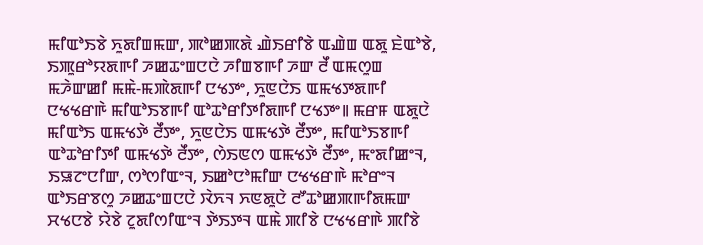ꯃꯤꯑꯣꯏꯕꯥ ꯈꯨꯗꯤꯡꯃꯛ, ꯄꯣꯀꯄꯗꯥ ꯉꯥꯏꯔꯤꯕꯥ ꯑꯉꯥꯡ ꯑꯗꯨ ꯐꯥꯑꯣꯕꯥ, ꯏꯄꯨꯔꯣꯌꯗꯒꯤ ꯍꯀꯊꯦꯡꯅꯅꯥ ꯍꯤꯡꯕꯒꯤ ꯍꯛ ꯂꯩ ꯑꯃꯁꯨꯡ ꯃꯍꯥꯛꯀꯤ ꯃꯃꯥ-ꯃꯄꯥꯗꯒꯤ ꯅꯠꯇꯦ, ꯈꯨꯟꯅꯥꯏ ꯑꯃꯠꯇꯗꯒꯤ ꯅꯠꯠꯔꯒꯥ ꯃꯤꯑꯣꯏꯕꯒꯤ ꯑꯣꯊꯣꯔꯤꯇꯤꯗꯒꯤ ꯅꯠꯇꯦ꯫ ꯃꯔꯝ ꯑꯗꯨꯅꯥ ꯃꯤꯑꯣꯏ ꯑꯃꯠꯇꯥ ꯂꯩꯇꯦ, ꯈꯨꯟꯅꯥꯏ ꯑꯃꯠꯇꯥ ꯂꯩꯇꯦ, ꯃꯤꯑꯣꯏꯕꯒꯤ ꯑꯣꯊꯣꯔꯤꯇꯤ ꯑꯃꯠꯇꯥ ꯂꯩꯇꯦ, ꯁꯥꯏꯟꯁ ꯑꯃꯠꯇꯥ ꯂꯩꯇꯦ, ꯃꯦꯗꯤꯀꯦꯜ, ꯏꯎꯖꯦꯅꯤꯛ, ꯁꯣꯁꯤꯑꯦꯜ, ꯏꯀꯣꯅꯣꯃꯤꯛ ꯅꯠꯠꯔꯒꯥ ꯃꯣꯔꯦꯜ ꯑꯣꯏꯔꯕꯁꯨ ꯍꯀꯊꯦꯡꯅꯅꯥ ꯋꯥꯈꯜ ꯈꯟꯗꯨꯅꯥ ꯂꯧꯊꯣꯀꯄꯒꯤꯗꯃꯛ ꯆꯠꯅꯕꯥ ꯌꯥꯕꯥ ꯖꯨꯗꯤꯁꯤꯑꯦꯜ ꯇꯥꯏꯇꯜ ꯑꯃꯥ ꯄꯤꯕꯥ ꯅꯠꯠꯔꯒꯥ ꯄꯤꯕꯥ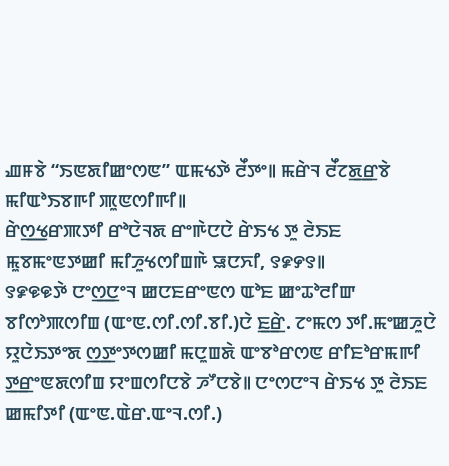ꯉꯝꯕꯥ “ꯏꯟꯗꯤꯀꯦꯁꯟ” ꯑꯃꯠꯇꯥ ꯂꯩꯇꯦ꯫ ꯃꯔꯥꯜ ꯂꯩꯖꯗ꯭ꯔꯕꯥ ꯃꯤꯑꯣꯏꯕꯒꯤ ꯄꯨꯟꯁꯤꯒꯤ꯫
ꯔꯥꯁ꯭ꯠꯔꯄꯇꯤ ꯔꯣꯅꯥꯜꯗ ꯔꯦꯒꯥꯅꯅꯥ ꯔꯥꯏꯠ ꯇꯨ ꯂꯥꯏꯐ ꯃꯨꯕꯃꯦꯟꯇꯀꯤ ꯃꯤꯍꯨꯠꯁꯤꯡꯒꯥ ꯎꯅꯈꯤ, ꯱꯹꯸꯱꯫
꯱꯹꯶꯶ꯇꯥ ꯅꯦꯁ꯭ꯅꯦꯜ ꯀꯅꯐꯔꯦꯟꯁ ꯑꯣꯐ ꯀꯦꯊꯣꯂꯤꯛ ꯕꯤꯁꯣꯄꯁꯤꯡ (ꯑꯦꯟ.ꯁꯤ.ꯁꯤ.ꯕꯤ.)ꯅꯥ ꯐ꯭ꯔꯥ. ꯖꯦꯃꯁ ꯇꯤ.ꯃꯦꯀꯍꯨꯅꯥ ꯌꯨꯅꯥꯏꯇꯦꯗ ꯁ꯭ꯇꯦꯇꯁꯀꯤ ꯃꯅꯨꯡꯗꯥ ꯑꯦꯕꯣꯔꯁꯟ ꯔꯤꯐꯣꯔꯃꯒꯤ ꯇ꯭ꯔꯦꯟꯗꯁꯤꯡ ꯌꯦꯡꯁꯤꯅꯕꯥ ꯍꯧꯅꯕꯥ꯫ ꯅꯦꯁꯅꯦꯜ ꯔꯥꯏꯠ ꯇꯨ ꯂꯥꯏꯐ ꯀꯃꯤꯇꯤ (ꯑꯦꯟ.ꯑꯥꯔ.ꯑꯦꯜ.ꯁꯤ.)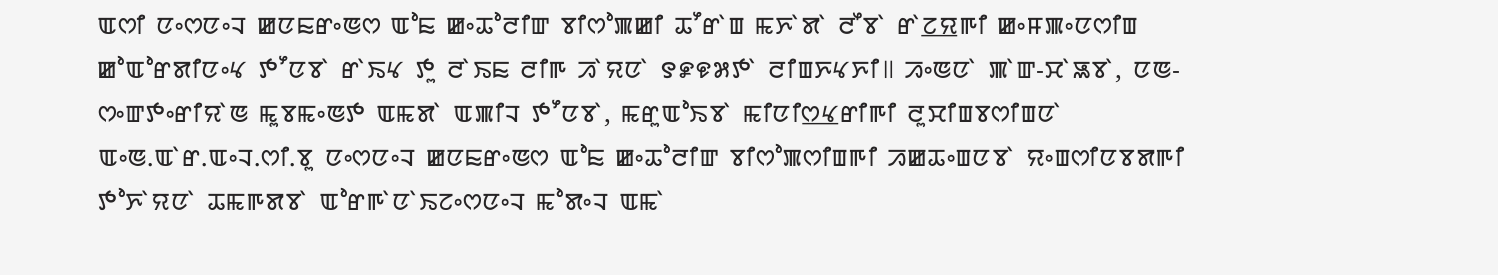ꯑꯁꯤ ꯅꯦꯁꯅꯦꯜ ꯀꯅꯐꯔꯦꯟꯁ ꯑꯣꯐ ꯀꯦꯊꯣꯂꯤꯛ ꯕꯤꯁꯣꯄꯀꯤ ꯊꯧꯔꯥꯡ ꯃꯈꯥꯗꯥ ꯂꯩꯕꯥ ꯔꯥꯖ꯭ꯌꯒꯤ ꯀꯦꯝꯄꯦꯅꯁꯤꯡ ꯀꯣꯑꯣꯔꯗꯤꯅꯦꯠ ꯇꯧꯅꯕꯥ ꯔꯥꯏꯠ ꯇꯨ ꯂꯥꯏꯐ ꯂꯤꯒ ꯍꯥꯌꯅꯥ ꯱꯹꯶꯷ꯇꯥ ꯂꯤꯡꯈꯠꯈꯤ꯫ ꯍꯦꯟꯅꯥ ꯄꯥꯛ-ꯆꯥꯎꯕꯥ, ꯅꯟ-ꯁꯦꯛꯇꯦꯔꯤꯌꯥꯟ ꯃꯨꯕꯃꯦꯟꯇ ꯑꯃꯗꯥ ꯑꯄꯤꯜ ꯇꯧꯅꯕꯥ, ꯃꯔꯨꯑꯣꯏꯕꯥ ꯃꯤꯅꯤꯁ꯭ꯠꯔꯤꯒꯤ ꯂꯨꯆꯤꯡꯕꯁꯤꯡꯅꯥ ꯑꯦꯟ.ꯑꯥꯔ.ꯑꯦꯜ.ꯁꯤ.ꯕꯨ ꯅꯦꯁꯅꯦꯜ ꯀꯅꯐꯔꯦꯟꯁ ꯑꯣꯐ ꯀꯦꯊꯣꯂꯤꯛ ꯕꯤꯁꯣꯄꯁꯤꯡꯒꯤ ꯍꯀꯊꯦꯡꯅꯕꯥ ꯌꯦꯡꯁꯤꯅꯕꯗꯒꯤ ꯇꯣꯈꯥꯌꯅꯥ ꯊꯃꯒꯗꯕꯥ ꯑꯣꯔꯒꯥꯅꯥꯏꯖꯦꯁꯅꯦꯜ ꯃꯣꯗꯦꯜ ꯑꯃꯥ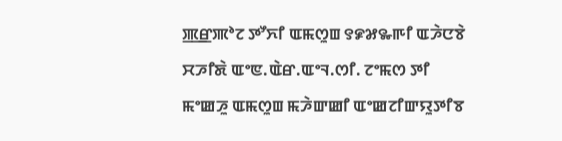ꯄ꯭ꯔꯄꯣꯖ ꯇꯧꯈꯤ ꯑꯃꯁꯨꯡ ꯱꯹꯷꯳ꯒꯤ ꯑꯍꯥꯅꯕꯥ ꯆꯍꯤꯗꯥ ꯑꯦꯟ.ꯑꯥꯔ.ꯑꯦꯜ.ꯁꯤ. ꯖꯦꯃꯁ ꯇꯤ ꯃꯦꯀꯍꯨ ꯑꯃꯁꯨꯡ ꯃꯍꯥꯛꯀꯤ ꯑꯦꯀꯖꯤꯛꯌꯨꯇꯤꯕ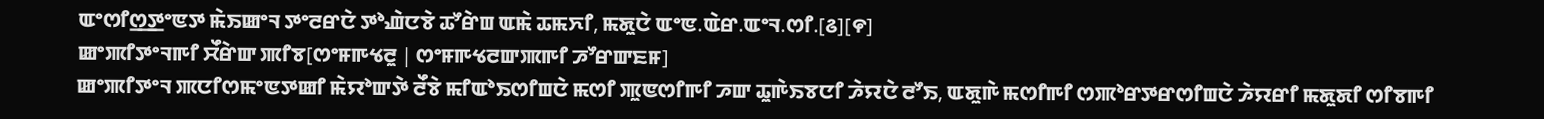ꯑꯦꯁꯤꯁ꯭ꯇꯦꯟꯇ ꯃꯥꯏꯀꯦꯜ ꯇꯦꯂꯔꯅꯥ ꯇꯣꯉꯥꯅꯕꯥ ꯊꯧꯔꯥꯡ ꯑꯃꯥ ꯊꯃꯈꯤ, ꯃꯗꯨꯅꯥ ꯑꯦꯟ.ꯑꯥꯔ.ꯑꯦꯜ.ꯁꯤ.[꯴][꯵]
ꯀꯦꯄꯤꯇꯦꯜꯒꯤ ꯆꯩꯔꯥꯛ ꯄꯤꯕ[ꯁꯦꯝꯒꯠꯂꯨ | ꯁꯦꯝꯒꯠꯂꯛꯄꯒꯤ ꯍꯧꯔꯛꯐꯝ]
ꯀꯦꯄꯤꯇꯦꯜ ꯄꯅꯤꯁꯃꯦꯟꯇꯀꯤ ꯃꯥꯌꯣꯛꯇꯥ ꯂꯩꯕꯥ ꯃꯤꯑꯣꯏꯁꯤꯡꯅꯥ ꯃꯁꯤ ꯄꯨꯟꯁꯤꯒꯤ ꯍꯛ ꯊꯨꯒꯥꯏꯕꯅꯤ ꯍꯥꯌꯅꯥ ꯂꯧꯏ, ꯑꯗꯨꯒꯥ ꯃꯁꯤꯒꯤ ꯁꯄꯣꯔꯇꯔꯁꯤꯡꯅꯥ ꯍꯥꯌꯔꯤ ꯃꯗꯨꯗꯤ ꯁꯤꯕꯒꯤ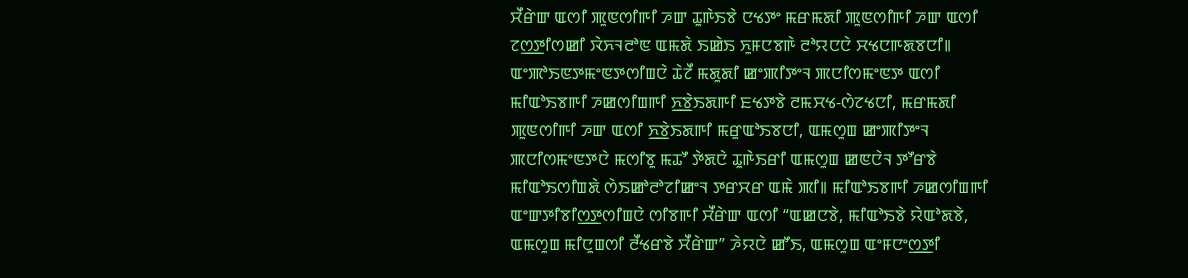ꯆꯩꯔꯥꯛ ꯑꯁꯤ ꯄꯨꯟꯁꯤꯒꯤ ꯍꯛ ꯊꯨꯒꯥꯏꯕꯥ ꯅꯠꯇꯦ ꯃꯔꯃꯗꯤ ꯄꯨꯟꯁꯤꯒꯤ ꯍꯛ ꯑꯁꯤ ꯖꯁ꯭ꯇꯤꯁꯀꯤ ꯋꯥꯈꯜꯂꯣꯟ ꯑꯃꯗꯥ ꯏꯀꯥꯏ ꯈꯨꯝꯅꯕꯒꯥ ꯂꯣꯌꯅꯅꯥ ꯆꯠꯅꯒꯗꯕꯅꯤ꯫ ꯑꯦꯄꯣꯏꯟꯇꯃꯦꯟꯇꯁꯤꯡꯅꯥ ꯊꯥꯖꯩ ꯃꯗꯨꯗꯤ ꯀꯦꯄꯤꯇꯦꯜ ꯄꯅꯤꯁꯃꯦꯟꯇ ꯑꯁꯤ ꯃꯤꯑꯣꯏꯕꯒꯤ ꯍꯀꯁꯤꯡꯒꯤ ꯈ꯭ꯕꯥꯏꯗꯒꯤ ꯐꯠꯇꯕꯥ ꯂꯃꯆꯠ-ꯁꯥꯖꯠꯅꯤ, ꯃꯔꯃꯗꯤ ꯄꯨꯟꯁꯤꯒꯤ ꯍꯛ ꯑꯁꯤ ꯈ꯭ꯕꯥꯏꯗꯒꯤ ꯃꯔꯨꯑꯣꯏꯕꯅꯤ, ꯑꯃꯁꯨꯡ ꯀꯦꯄꯤꯇꯦꯜ ꯄꯅꯤꯁꯃꯦꯟꯇꯅꯥ ꯃꯁꯤꯕꯨ ꯃꯊꯧ ꯇꯥꯗꯅꯥ ꯊꯨꯒꯥꯏꯔꯤ ꯑꯃꯁꯨꯡ ꯀꯟꯅꯥꯜ ꯇꯧꯔꯕꯥ ꯃꯤꯑꯣꯏꯁꯤꯡꯗꯥ ꯁꯥꯏꯀꯣꯂꯣꯖꯤꯀꯦꯜ ꯇꯔꯆꯔ ꯑꯃꯥ ꯄꯤ꯫ ꯃꯤꯑꯣꯏꯕꯒꯤ ꯍꯀꯁꯤꯡꯒꯤ ꯑꯦꯛꯇꯤꯕꯤꯁ꯭ꯇꯁꯤꯡꯅꯥ ꯁꯤꯕꯒꯤ ꯆꯩꯔꯥꯛ ꯑꯁꯤ “ꯑꯀꯅꯕꯥ, ꯃꯤꯑꯣꯏꯕꯥ ꯌꯥꯑꯣꯗꯕꯥ, ꯑꯃꯁꯨꯡ ꯃꯤꯅꯨꯡꯁꯤ ꯂꯩꯠꯔꯕꯥ ꯆꯩꯔꯥꯛ” ꯍꯥꯌꯅꯥ ꯀꯧꯏ, ꯑꯃꯁꯨꯡ ꯑꯦꯝꯅꯦꯁ꯭ꯇꯤ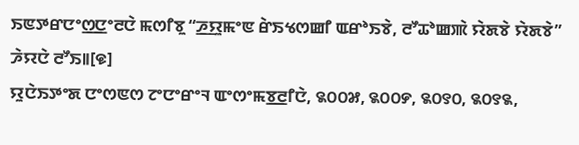ꯏꯟꯇꯔꯅꯦꯁ꯭ꯅꯦꯂꯅꯥ ꯃꯁꯤꯕꯨ “ꯍ꯭ꯌꯨꯃꯦꯟ ꯔꯥꯏꯠꯁꯀꯤ ꯑꯔꯣꯏꯕꯥ, ꯂꯧꯊꯣꯀꯄꯥ ꯌꯥꯗꯕꯥ ꯌꯥꯗꯕꯥ” ꯍꯥꯌꯅꯥ ꯂꯧꯏ꯫[꯶]
ꯌꯨꯅꯥꯏꯇꯦꯗ ꯅꯦꯁꯟꯁ ꯖꯦꯅꯦꯔꯦꯜ ꯑꯦꯁꯦꯃꯕ꯭ꯂꯤꯅꯥ, ꯲꯰꯰꯷, ꯲꯰꯰꯸, ꯲꯰꯱꯰, ꯲꯰꯱꯲,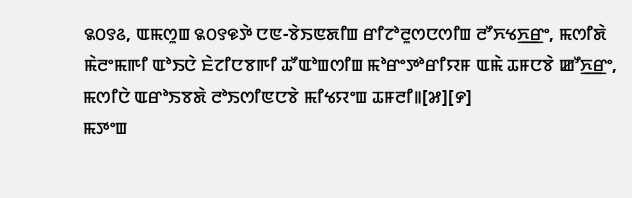꯲꯰꯱꯴, ꯑꯃꯁꯨꯡ ꯲꯰꯱꯶ꯇꯥ ꯅꯟ-ꯕꯥꯏꯟꯗꯤꯡ ꯔꯤꯖꯣꯂꯨꯁꯅꯁꯤꯡ ꯂꯧꯈꯠꯈ꯭ꯔꯦ, ꯃꯁꯤꯗꯥ ꯃꯥꯂꯦꯃꯒꯤ ꯑꯣꯏꯅꯥ ꯐꯥꯖꯤꯅꯕꯒꯤ ꯊꯧꯑꯣꯡꯁꯤꯡ ꯃꯣꯔꯦꯇꯣꯔꯤꯌꯝ ꯑꯃꯥ ꯊꯝꯅꯕꯥ ꯀꯧꯈ꯭ꯔꯦ, ꯃꯁꯤꯅꯥ ꯑꯔꯣꯏꯕꯗꯥ ꯂꯣꯏꯁꯤꯟꯅꯕꯥ ꯃꯤꯠꯌꯦꯡ ꯊꯝꯂꯤ꯫[꯷][꯸]
ꯃꯇꯦꯡ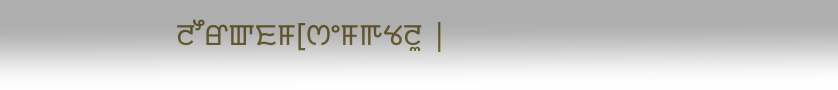ꯂꯧꯔꯛꯐꯝ[ꯁꯦꯝꯒꯠꯂꯨ |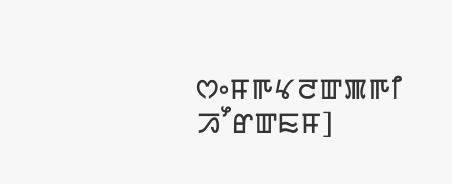ꯁꯦꯝꯒꯠꯂꯛꯄꯒꯤ ꯍꯧꯔꯛꯐꯝ]